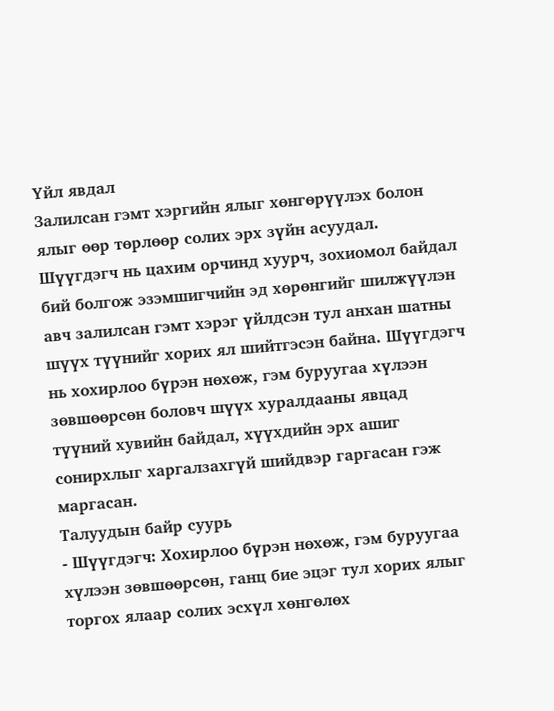Үйл явдал
Залилсан гэмт хэргийн ялыг хөнгөрүүлэх болон ялыг өөр төрлөөр солих эрх зүйн асуудал. Шүүгдэгч нь цахим орчинд хуурч, зохиомол байдал бий болгож эзэмшигчийн эд хөрөнгийг шилжүүлэн авч залилсан гэмт хэрэг үйлдсэн тул анхан шатны шүүх түүнийг хорих ял шийтгэсэн байна. Шүүгдэгч нь хохирлоо бүрэн нөхөж, гэм буруугаа хүлээн зөвшөөрсөн боловч шүүх хуралдааны явцад түүний хувийн байдал, хүүхдийн эрх ашиг сонирхлыг харгалзахгүй шийдвэр гаргасан гэж маргасан.
Талуудын байр суурь
- Шүүгдэгч: Хохирлоо бүрэн нөхөж, гэм буруугаа хүлээн зөвшөөрсөн, ганц бие эцэг тул хорих ялыг торгох ялаар солих эсхүл хөнгөлөх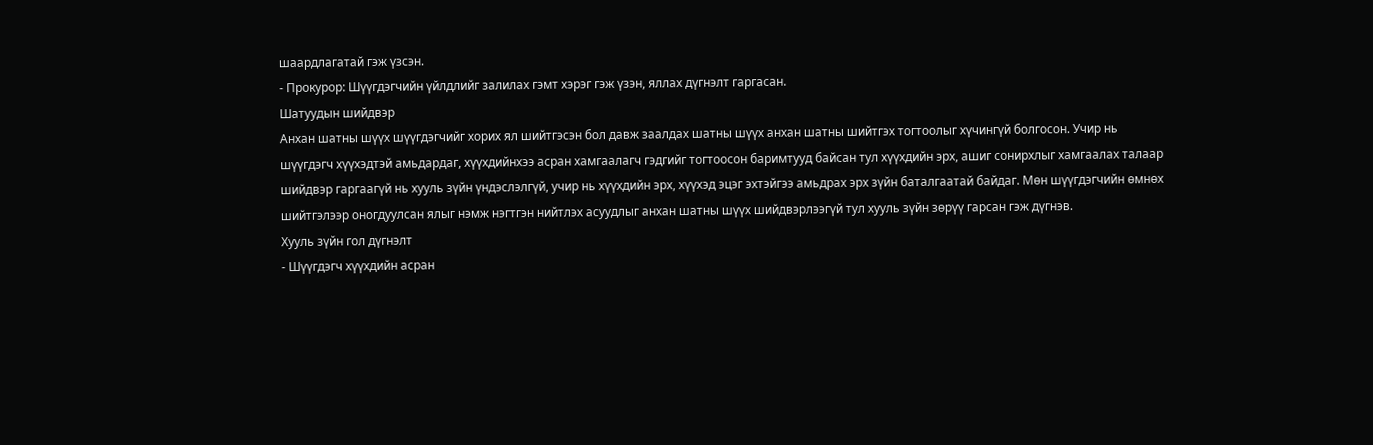шаардлагатай гэж үзсэн.
- Прокурор: Шүүгдэгчийн үйлдлийг залилах гэмт хэрэг гэж үзэн, яллах дүгнэлт гаргасан.
Шатуудын шийдвэр
Анхан шатны шүүх шүүгдэгчийг хорих ял шийтгэсэн бол давж заалдах шатны шүүх анхан шатны шийтгэх тогтоолыг хүчингүй болгосон. Учир нь шүүгдэгч хүүхэдтэй амьдардаг, хүүхдийнхээ асран хамгаалагч гэдгийг тогтоосон баримтууд байсан тул хүүхдийн эрх, ашиг сонирхлыг хамгаалах талаар шийдвэр гаргаагүй нь хууль зүйн үндэслэлгүй, учир нь хүүхдийн эрх, хүүхэд эцэг эхтэйгээ амьдрах эрх зүйн баталгаатай байдаг. Мөн шүүгдэгчийн өмнөх шийтгэлээр оногдуулсан ялыг нэмж нэгтгэн нийтлэх асуудлыг анхан шатны шүүх шийдвэрлээгүй тул хууль зүйн зөрүү гарсан гэж дүгнэв.
Хууль зүйн гол дүгнэлт
- Шүүгдэгч хүүхдийн асран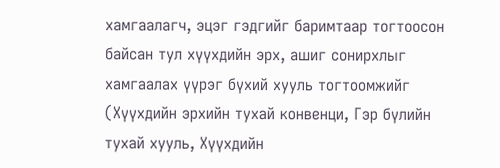хамгаалагч, эцэг гэдгийг баримтаар тогтоосон байсан тул хүүхдийн эрх, ашиг сонирхлыг хамгаалах үүрэг бүхий хууль тогтоомжийг (Хүүхдийн эрхийн тухай конвенци, Гэр бүлийн тухай хууль, Хүүхдийн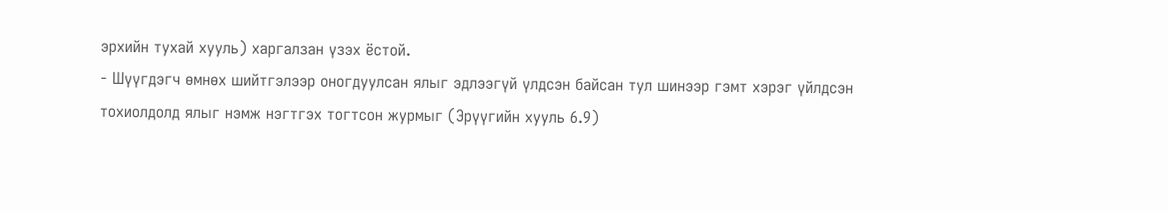эрхийн тухай хууль) харгалзан үзэх ёстой.
- Шүүгдэгч өмнөх шийтгэлээр оногдуулсан ялыг эдлээгүй үлдсэн байсан тул шинээр гэмт хэрэг үйлдсэн тохиолдолд ялыг нэмж нэгтгэх тогтсон журмыг (Эрүүгийн хууль 6.9)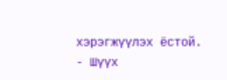хэрэгжүүлэх ёстой.
- Шүүх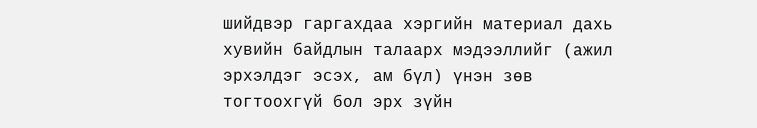шийдвэр гаргахдаа хэргийн материал дахь хувийн байдлын талаарх мэдээллийг (ажил эрхэлдэг эсэх, ам бүл) үнэн зөв тогтоохгүй бол эрх зүйн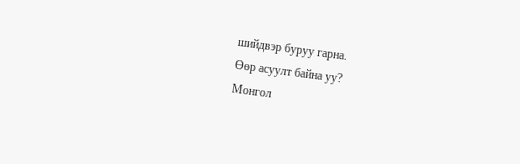шийдвэр буруу гарна.
Өөр асуулт байна уу?
Монгол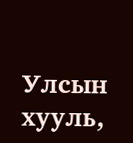Улсын хууль,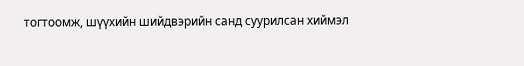тогтоомж, шүүхийн шийдвэрийн санд суурилсан хиймэл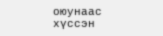оюунаас хүссэн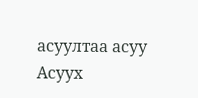асуултаа асуу
Асуух